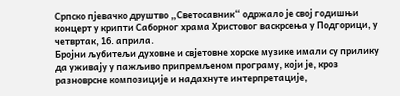Српско пјевачко друштво „Светосавник“ одржало је свој годишњи концерт у крипти Саборног храма Христовог васкрсења у Подгорици, у четвртак, 16. априла.
Бројни љубитељи духовне и свјетовне хорске музике имали су прилику да уживају у пажљиво припремљеном програму, који је, кроз разноврсне композиције и надахнуте интерпретације,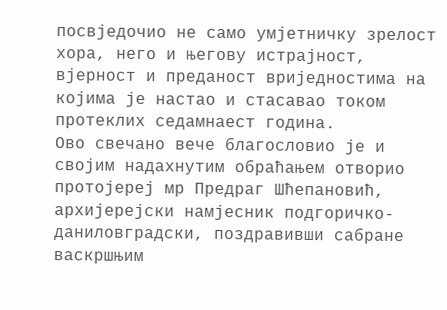посвједочио не само умјетничку зрелост хора, него и његову истрајност, вјерност и преданост вриједностима на којима је настао и стасавао током протеклих седамнаест година.
Ово свечано вече благословио је и својим надахнутим обраћањем отворио протојереј мр Предраг Шћепановић, архијерејски намјесник подгоричко-даниловградски, поздравивши сабране васкршњим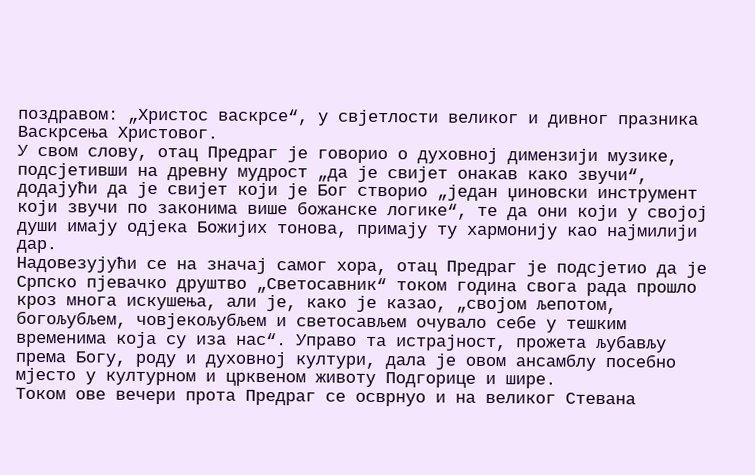поздравом: „Христос васкрсе“, у свјетлости великог и дивног празника Васкрсења Христовог.
У свом слову, отац Предраг је говорио о духовној димензији музике, подсјетивши на древну мудрост „да је свијет онакав како звучи“, додајући да је свијет који је Бог створио „један џиновски инструмент који звучи по законима више божанске логике“, те да они који у својој души имају одјека Божијих тонова, примају ту хармонију као најмилији дар.
Надовезујући се на значај самог хора, отац Предраг је подсјетио да је Српско пјевачко друштво „Светосавник“ током година свога рада прошло кроз многа искушења, али је, како је казао, „својом љепотом, богољубљем, човјекољубљем и светосављем очувало себе у тешким временима која су иза нас“. Управо та истрајност, прожета љубављу према Богу, роду и духовној култури, дала је овом ансамблу посебно мјесто у културном и црквеном животу Подгорице и шире.
Током ове вечери прота Предраг се осврнуо и на великог Стевана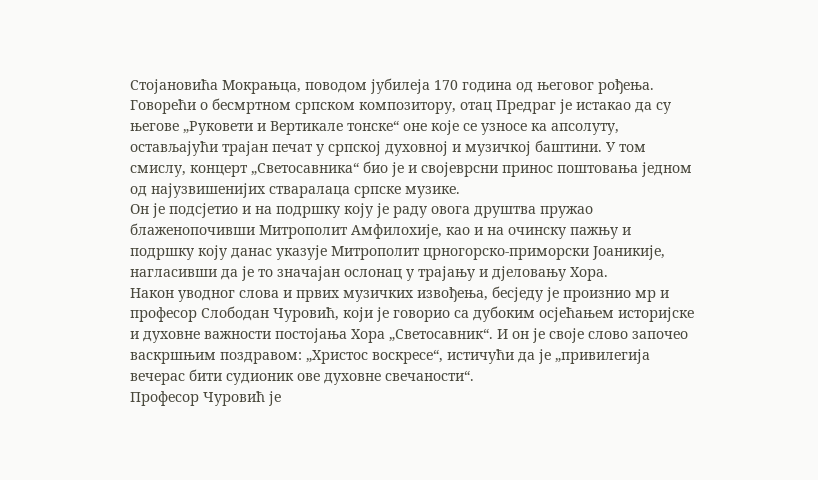Стојановића Мокрањца, поводом јубилеја 170 година од његовог рођења. Говорећи о бесмртном српском композитору, отац Предраг је истакао да су његове „Руковети и Вертикале тонске“ оне које се узносе ка апсолуту, остављајући трајан печат у српској духовној и музичкој баштини. У том смислу, концерт „Светосавника“ био је и својеврсни принос поштовања једном од најузвишенијих стваралаца српске музике.
Он је подсјетио и на подршку коју је раду овога друштва пружао блаженопочивши Митрополит Амфилохије, као и на очинску пажњу и подршку коју данас указује Митрополит црногорско-приморски Јоаникије, нагласивши да је то значајан ослонац у трајању и дјеловању Хора.
Након уводног слова и првих музичких извођења, бесједу је произнио мр и професор Слободан Чуровић, који је говорио са дубоким осјећањем историјске и духовне важности постојања Хора „Светосавник“. И он је своје слово започео васкршњим поздравом: „Христос воскресе“, истичући да је „привилегија вечерас бити судионик ове духовне свечаности“.
Професор Чуровић је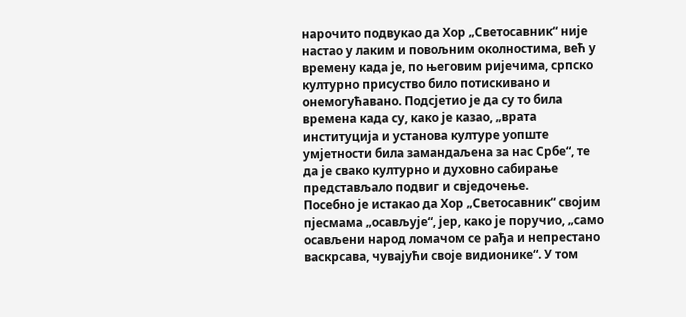нарочито подвукао да Хор „Светосавник“ није настао у лаким и повољним околностима, већ у времену када је, по његовим ријечима, српско културно присуство било потискивано и онемогућавано. Подсјетио је да су то била времена када су, како је казао, „врата институција и установа културе уопште умјетности била замандаљена за нас Србе“, те да је свако културно и духовно сабирање представљало подвиг и свједочење.
Посебно је истакао да Хор „Светосавник“ својим пјесмама „осављује“, јер, како је поручио, „само осављени народ ломачом се рађа и непрестано васкрсава, чувајући своје видионике“. У том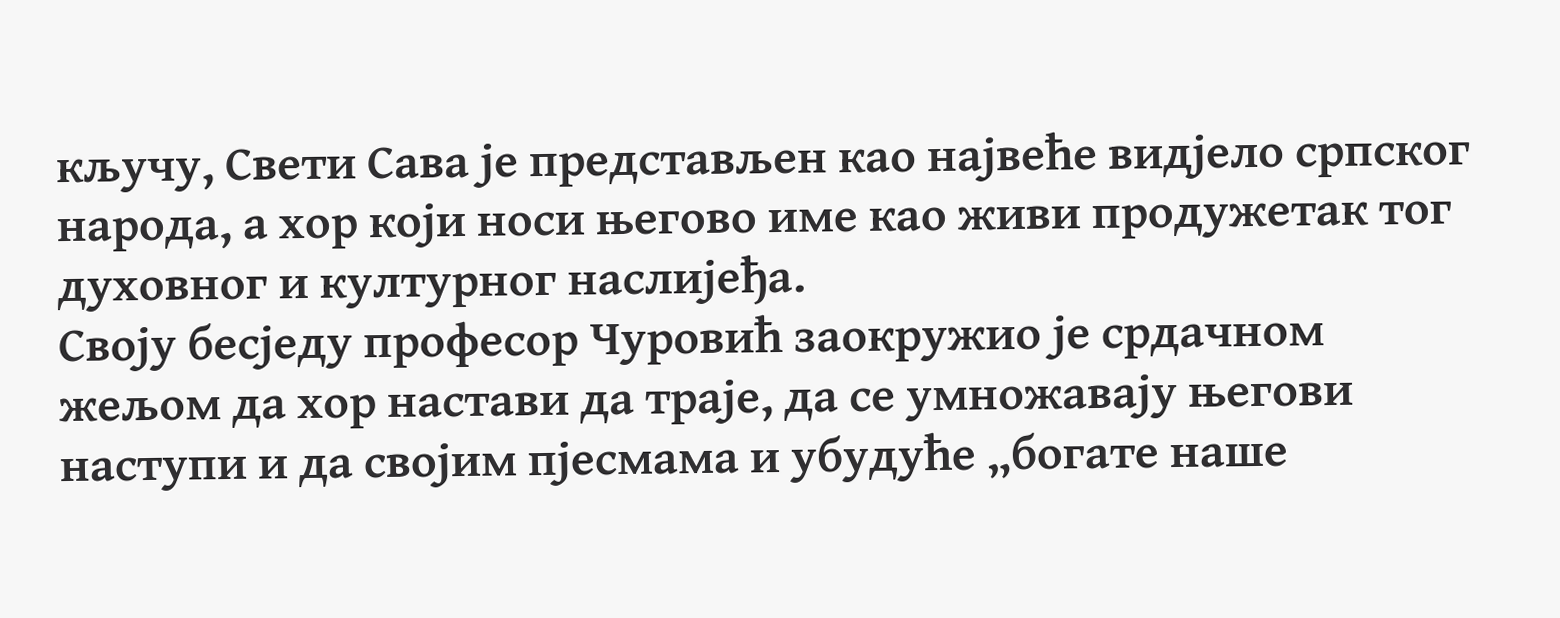кључу, Свети Сава је представљен као највеће видјело српског народа, а хор који носи његово име као живи продужетак тог духовног и културног наслијеђа.
Своју бесједу професор Чуровић заокружио је срдачном жељом да хор настави да траје, да се умножавају његови наступи и да својим пјесмама и убудуће „богате наше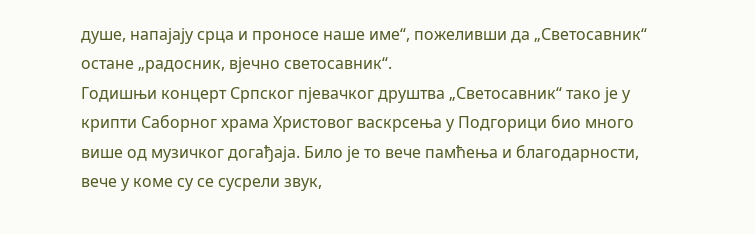душе, напајају срца и проносе наше име“, пожеливши да „Светосавник“ остане „радосник, вјечно светосавник“.
Годишњи концерт Српског пјевачког друштва „Светосавник“ тако је у крипти Саборног храма Христовог васкрсења у Подгорици био много више од музичког догађаја. Било је то вече памћења и благодарности, вече у коме су се сусрели звук,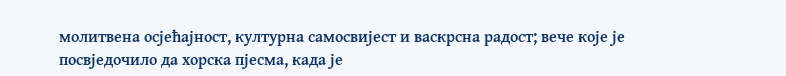молитвена осјећајност, културна самосвијест и васкрсна радост; вече које је посвједочило да хорска пјесма, када је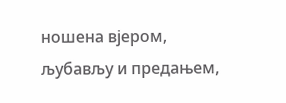ношена вјером, љубављу и предањем,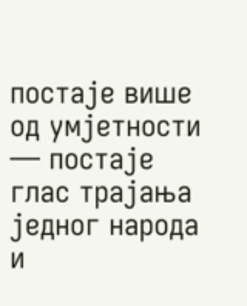постаје више од умјетности — постаје глас трајања једног народа и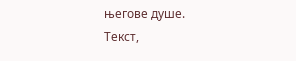његове душе.
Текст,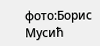фото:Борис Мусић